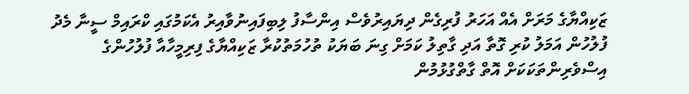ޒަކިއްޔާގެ މަރަށް އެއް އަހަރު ފުރިގެން ދިޔައިރުވެސް އިންސާފު ލިބިފައިނުވާއިރު އެކަމުގައި ކްރައިމް ސީނާ މެދު ފުލުހުން އަމަލު ކުރި ގޮތާ އަދި ގާތިލު ކަމަށް ގިނަ ބަޔަކު ތުހުމަތުކުރާ ޒަކިއްޔާގެ ފިރިމީހާއާ ފުލުހުންގެ އިސްވެރިންތަކަކަށް އޮތް ގާތްގުޅުމުން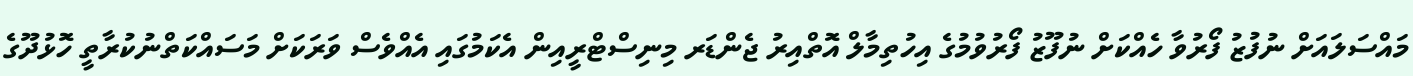މައްސަލައަށް ނުފުޒު ފޯރުވާ ހެއްކަށް ނުފޫޒު ފޯރުވުމުގެ އިހުތިމާލް އޮތްއިރު ޖެންޑަރ މިނިސްޓްރީއިން އެކަމުގައި އެއްވެސް ވަރަކަށް މަސައްކަތްނުކުރާތީ ހޮޅުދޫގެ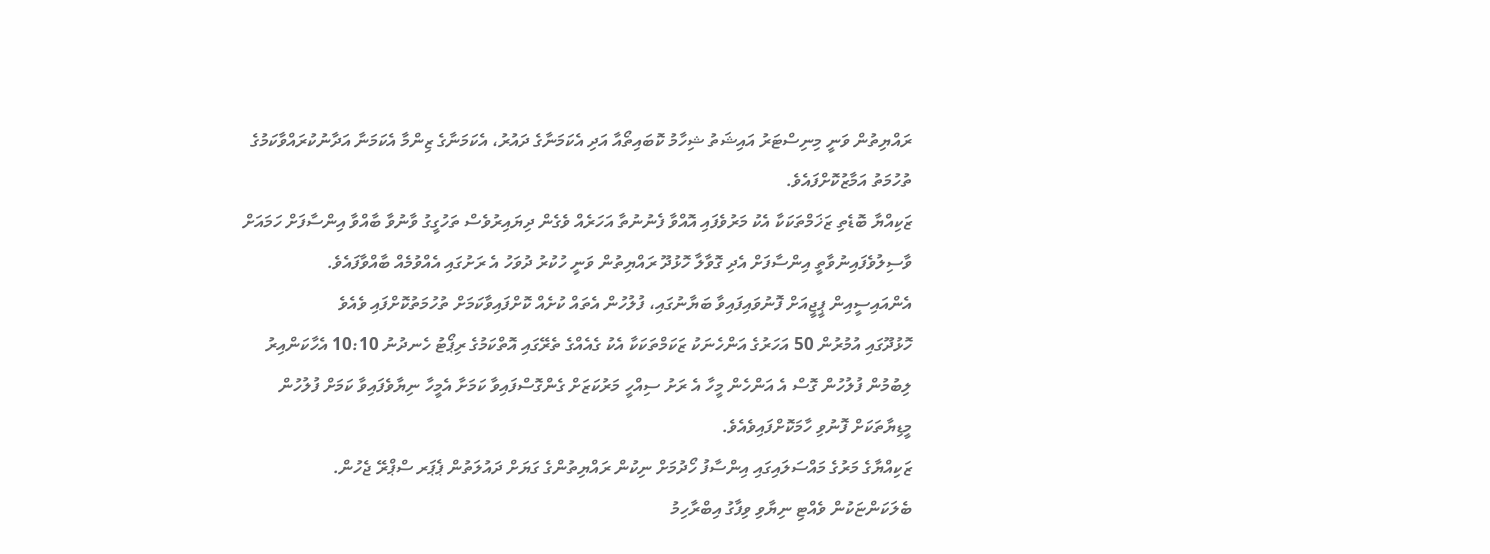ރައްޔިތުން ވަނީ މިނިސްޓަރު އައިޝަތު ޝިހާމު ކޮބައިތޯއާ އަދި އެކަމަނާގެ ދައުރު، އެކަމަނާގެ ޒިންމާ އެކަމަނާ އަދާނުކުރައްވާކަމުގެ ތުހުމަތު އަމާޒުކޮށްފައެވެ.
ޒަކިއްޔާ ބޮޑެތި ޒަޚަމްތަކަކާ އެކު މަރުވެފައި އޮއްވާ ފެނުނުތާ އަހަރެއް ވެގެން ދިޔައިރުވެސް ތަހުގީގު ވާނުވާ ބާއްވާ އިންސާފަށް ހަމައަށް ވާސިލުވެފައިނުވާތީ އިންސާފަށް އެދި ގޮވާލާ ހޮޅުދޫ ރައްޔިތުން ވަނީ ހުކުރު ދުވަހު އެ ރަށުގައި އެއްވުމެއް ބާއްވާފައެވެ.
އެންއައިސީއިން ޕީޖީއަށް ފޮނުވައިފައިވާ ބަޔާނުގައި، ފުލުހުން އެތައް ކުށެއް ކޮށްފައިވާކަމަށް ތުހުމަތުކޮށްފައި ވެއެވެ
ހޮޅުދޫގައި އުމުރުން 50 އަހަރުގެ އަންހެނަކު ޒަކަމްތަކަކާ އެކު ގެއެއްގެ ތެރޭގައި އޮތްކަމުގެ ރިޕޯޓު ހެނދުނު 10:10 އެހާކަންއިރު ލިބުމުން ފުލުހުން ގޮސް އެ އަންހެން މީހާ އެ ރަށު ސިއްހީ މަރުކަޒަށް ގެންގޮސްފައިވާ ކަމަށާ އެމީހާ ނިޔާވެފައިވާ ކަމަށް ފުލުހުން މީޑިޔާތަކަށް ފޮނުވި ހާމަކޮށްފައިވެއެވެ.
ޒަކިއްޔާގެ މަރުގެ މައްސަލައިގައި އިންސާފު ހޯދުމަށް ނިކުން ރައްޔިތުންގެ ގަޔަށް ދައުލަތުން ޕެޕަރ ސްޕްރޭ ޖެހުން.
ބެލަކަންޏަކުން ވެއްޓި ނިޔާވި ވިފާގު އިބްރާހިމު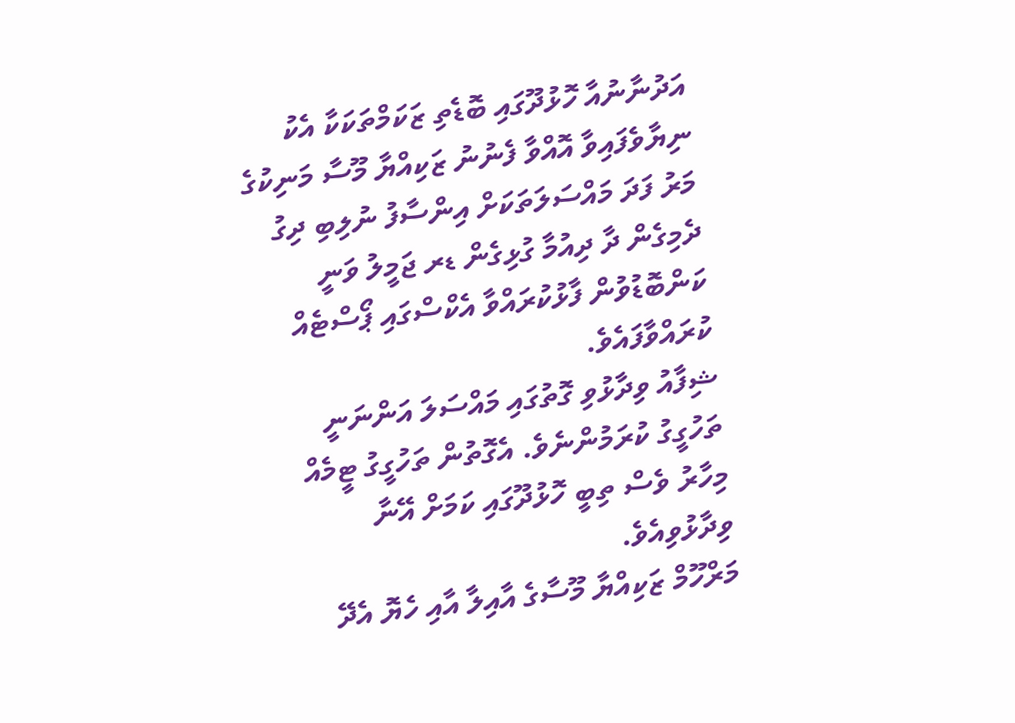އަދުނާނުއާ ހޮޅުދޫގައި ބޮޑެތި ޒަކަމްތަކަކާ އެކު ނިޔާވެފައިވާ އޮއްވާ ފެނުނު ޒަކިއްޔާ މޫސާ މަނިކުގެ މަރު ފަދަ މައްސަލަތަކަށް އިންސާފު ނުލިބި ދިގު ދެމިގެން ދާ ދިއުމާ ގުޅިގެން ޑރ ޖަމީލު ވަނީ ކަންބޮޑުވުން ފާޅުކުރައްވާ އެކްސްގައި ޕޯސްޓެއް ކުރައްވާފައެވެ.
ޝިފާއު ވިދާޅުވި ގޮތުގައި މައްސަލަ އަންނަނީ ތަހުގީގު ކުރަމުންނެވެ. އެގޮތުން ތަހުގީގު ޓީމެއް މިހާރު ވެސް ތިބީ ހޮޅުދޫގައި ކަމަށް އޭނާ ވިދާޅުވިއެވެ.
މަރްހޫމް ޒަކިއްޔާ މޫސާގެ އާއިލާ އާއި ހެޔޮ އެދޭ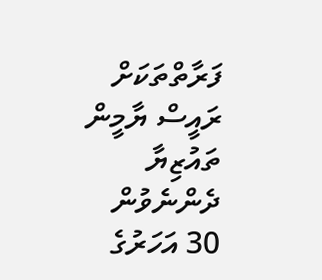ފަރާތްތަކަށް ރައީސް ޔާމީން ތައުޒިޔާ ދެންނެވުން
30 އަހަރުގެ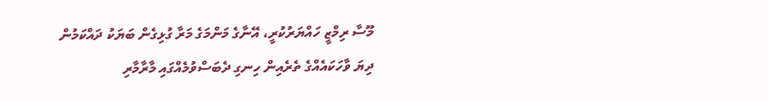މޫސާ ރިމްޒީ ހައްޔަރުކުރީ، އޭނާގެ މަންމަގެ މަރާ ގުޅިގެން ބަޔަކު ދައްކަމުން ދިޔަ ވާހަކައެއްގެ ތެރެއިން ހިނގި ދެބަސްވުމެއްގައި މާރާމާރި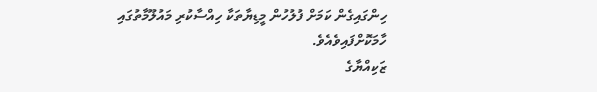ހިންގައިގެން ކަމަށް ފުލުހުން މީޑިޔާތަކާ ހިއްސާކުރި މައުލޫމާތުގައި ހާމަކޮށްފައިވެއެވެ.
ޒަކިއްޔާގެ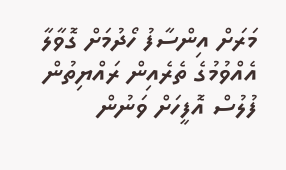މަރަށް އިންސާފު ހޯދުމަށް ގޮވާލާ އެއްވުމުގެ ތެރެއިން ރައްޔިތުން ފުލުސް އޮފީހަށް ވަނުން